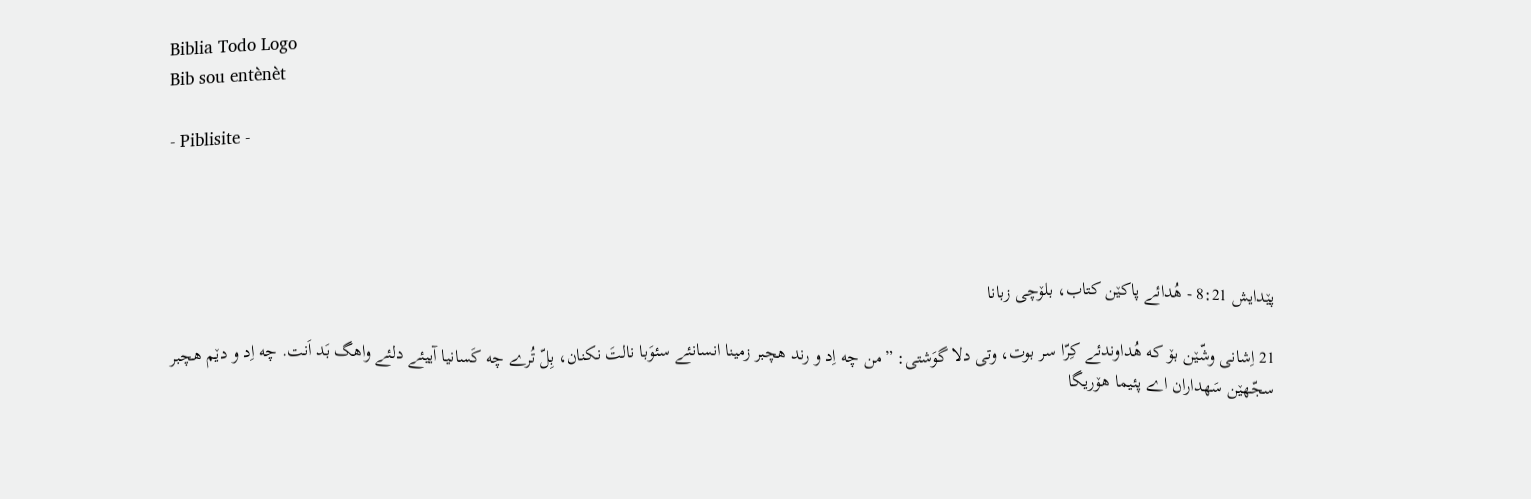Biblia Todo Logo
Bib sou entènèt

- Piblisite -




پێدایش 8:21 - هُدائے پاکێن کتاب، بلۆچی زبانا

21 اِشانی وشّێن بۆ که هُداوندئے کِرّا سر بوت، وتی دلا گوَشتی: ”من چه اِد و رند هچبر زمینا انسانئے سئوَبا نالتَ نکنان، بِلّ تُرے چه کَسانیا آییئے دلئے واهگ بَد اَنت. چه اِد و دێم هچبر سجّهێن سَهداران اے پئیما هۆریگا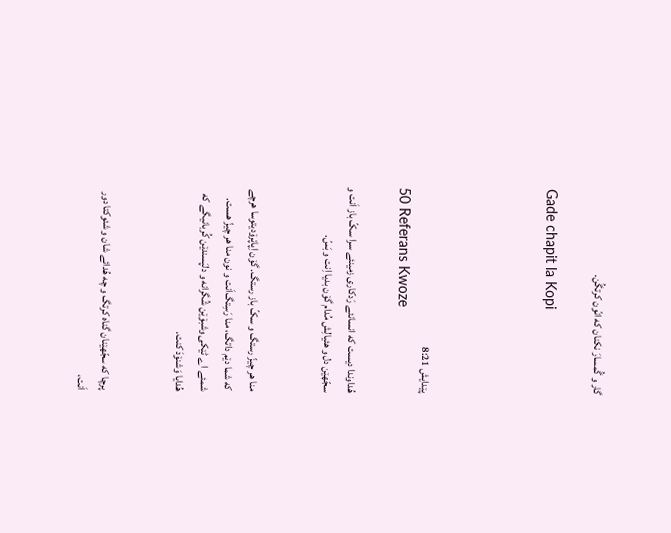گار و گُمسارَ نکنان که انّون کرتگُن.

Gade chapit la Kopi




پێدایش 8:21
50 Referans Kwoze

هُداوندا دیست که انسانئے رَدکاری زمینئے سرا سکّ باز اَنت و سجّهێن دل و هئیالِش مُدام گۆن بدیا اِنت و بَسّ.


منا هر چیزّ رستگ و سکّ باز رستگ. گۆن اِپاپْرۆدیتوسا هرچے که شما دێم داتگ، منا رَسِتگ‌اَنت و نون منا هر چیزّ هست. شمئے اے ٹێکی وشبۆێن شُگرانه و دلپَسندێن کُربانیگے که هُدایا وَشنۆدَ کنت.


پرچا که سجّهێنان گناه کرتگ و چه هُدائے شان و شئوکتا دور اَنت،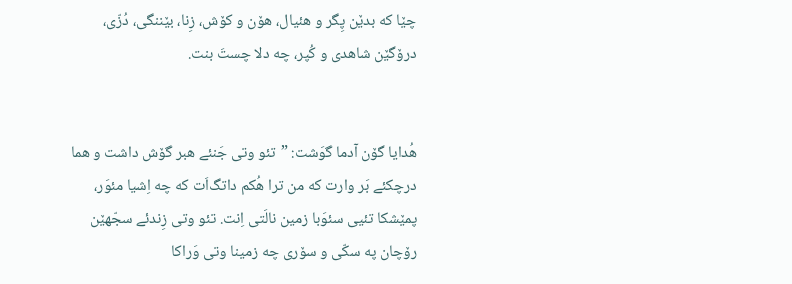چێا که بدێن پِگر و هئیال، هۆن و کۆش، زِنا، بێننگی، دُزّی، درۆگێن شاهدی و کُپر، چه دلا چستَ بنت.


هُدایا گۆن آدما گوَشت: ”تئو وتی جَنئے هبر گۆش داشت و هما درچکئے بَر وارت که من ترا هُکم داتگ‌اَت که چه اِشیا مئوَر، پمێشکا تئیی سئوَبا زمین نالَتی اِنت. تئو وتی زِندئے سجّهێن رۆچان په سکّی و سۆری چه زمینا وتی وَراکا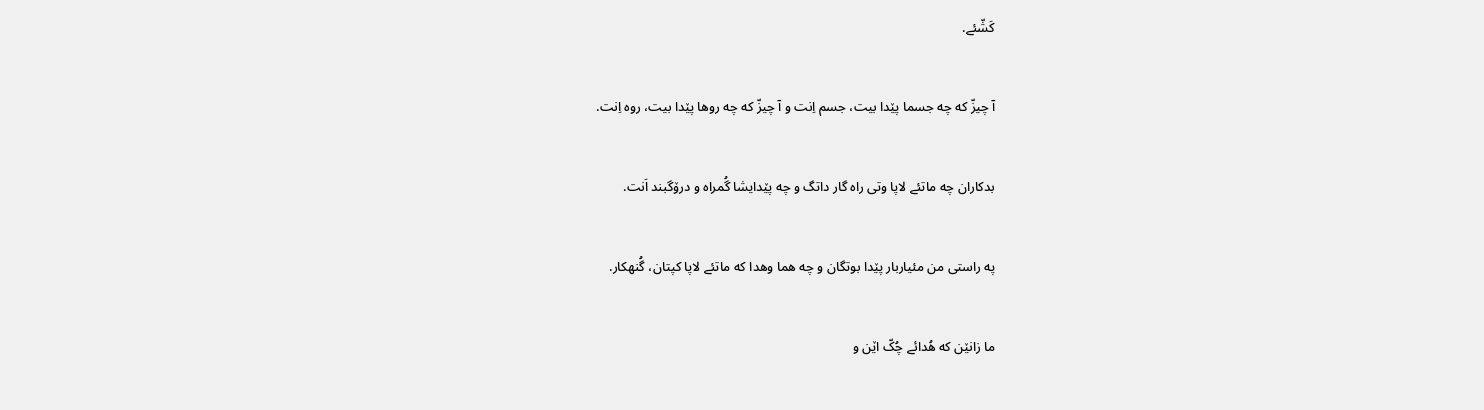کَشّئے.


آ چیزّ که چه جسما پێدا بیت، جسم اِنت و آ چیزّ که چه روها پێدا بیت، روه اِنت.


بدکاران چه ماتئے لاپا وتی راه گار داتگ و چه پێدایشا گُمراه و درۆگبند اَنت.


په راستی من مئیاربار پێدا بوتگان و چه هما وهدا که ماتئے لاپا کپتان، گُنهکار.


ما زانێن که هُدائے چُکّ اێن و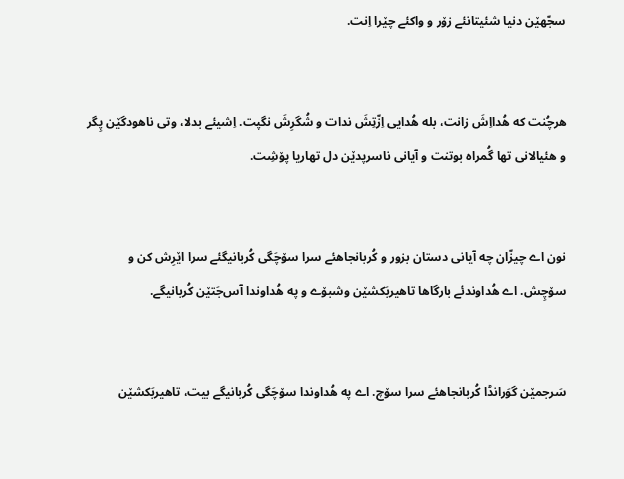سجّهێن دنیا شئیتانئے زۆر و واکئے چێرا اِنت.


هرچُنت که هُدااِشَ زانت، بله هُدایی اِزّتِشَ ندات و شُگرِشَ نگپت. اِشیئے بدلا، وتی ناهودگێن پِگر و هئیالانی تها گُمراه بوتنت و آیانی ناسرپدێن دل تهاریا پۆشِت.


نون اے چیزّان چه آیانی دستان بزور و کُربانجاهئے سرا سۆچَگی کُربانیگئے سرا اێرِش کن و سۆچِش. اے هُداوندئے بارگاها تاهیربَکشێن وشبۆے و په هُداوندا آس‌جَتێن کُربانیگے.


سَرجمێن گوَرانڈا کُربانجاهئے سرا سۆچ. اے په هُداوندا سۆچَگی کُربانیگے بیت، تاهیربَکشێن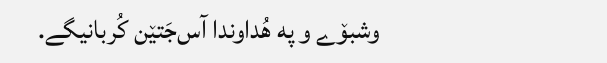وشبۆے و په هُداوندا آس‌جَتێن کُربانیگے.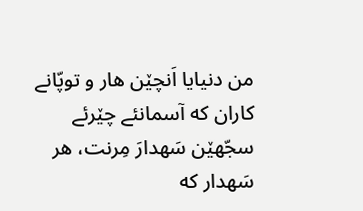من دنیایا اَنچێن هار و توپّانے کاران که آسمانئے چێرئے سجّهێن سَهدارَ مِرنت، هر سَهدار که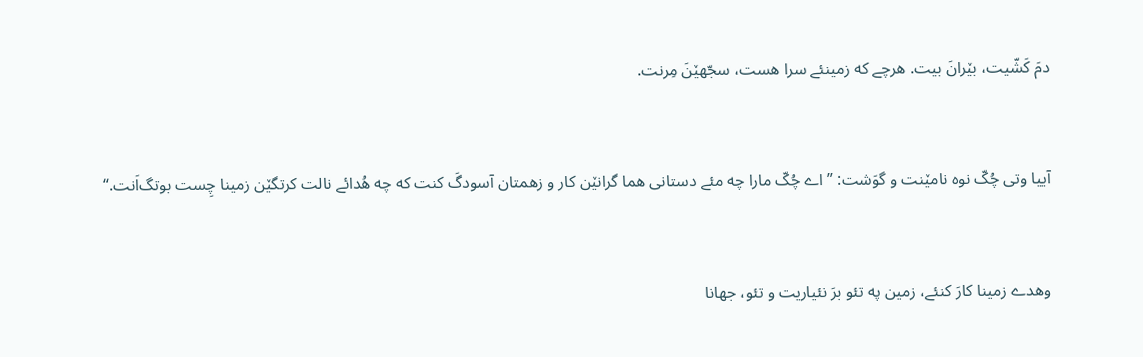دمَ کَشّیت، بێرانَ بیت. هرچے که زمینئے سرا هست، سجّهێنَ مِرنت.


آییا وتی چُکّ نوه نامێنت و گوَشت: ”اے چُکّ مارا چه مئے دستانی هما گرانێن کار و زهمتان آسودگَ کنت که چه هُدائے نالت کرتگێن زمینا چِست بوتگ‌اَنت.“


وهدے زمینا کارَ کنئے، زمین په تئو برَ نئیاریت و تئو، جهانا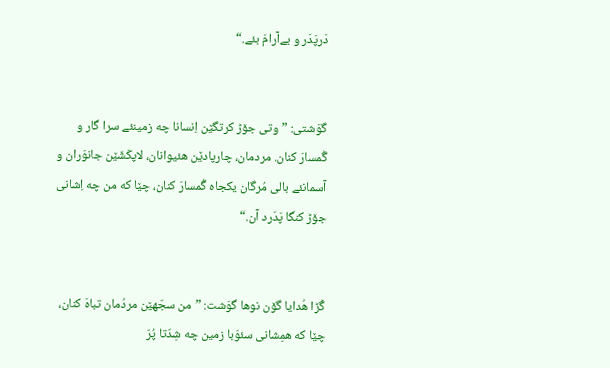دَرپَدَر و بےآرامَ بئے.“


گوَشتی: ”وتی جۆڑ کرتگێن اِنسانا چه زمینئے سرا گار و گُمسارَ کنان. مردمان، چارپادێن هئیوانان، لاپکَشّێن جانوَران و آسمانئے بالی مُرگان یکجاه گُمسارَ کنان، چێا که من چه اِشانی جۆڑ کنگا پَدَرد آن.“


گُڑا هُدایا گۆن نوها گوَشت: ”من سجّهێن مردُمان تباهَ کنان، چێا که همِشانی سئوَبا زمین چه شِدّتا پُرّ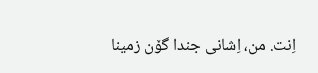اِنت. من، اِشانی جندا گۆن زمینا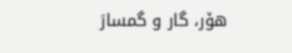هۆر، گار و گمسارَ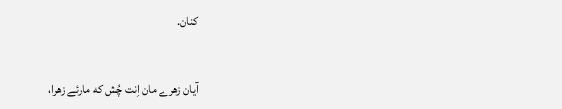کنان.


آیان زهرے مان اِنت چُش که مارئے زهرا،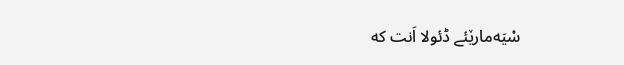سْیَه‌مارێئے ڈئولا اَنت که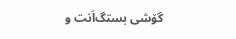گۆشی بستگ‌اَنت و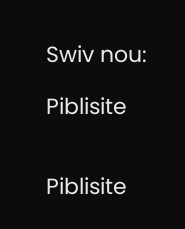Swiv nou:

Piblisite


Piblisite